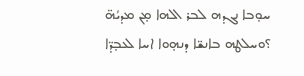ܚܘ̣ܒܐ ܢܓܕܗ ܠܒܪ ܐܠܗܐ ܡ̣ܢ ܡܕܝܳܗ̈ ؟ܘܚܠܛܗ ܒܐܢܫ̈ܐ ܕܢܗ̣ܘܐ ܐܚܐ ܠܥܒ̣ܕ̈ܐ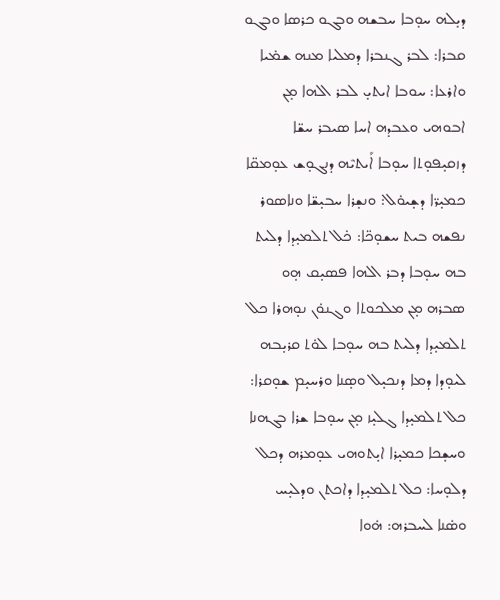ܕܝ̣ܠܗ ܚܘ̣ܒܐ ܚܒܫܗ ܘܒܓܘ ܟܪܣܐ ܘܒܓܘ ܩܒܪܐ: ܠܒܪ ܓܢܒܪܐ ܕܡܠܝܐ ܡܢܗ ܫܡ̇ܝܐ ܘܐܪܥܐ: ܚܘܒܐ ܐܝܬܝ̣ ܠܒܪ ܐܠܗܐ ܡ̣ܢ ܐܒܘܗܝ ܘܥܒܕܗ ܐܚܐ ܣܝܒܪ ܚܫ̈ܐ ܕܙܩܝ̣ܦܘ̣ܬܐ ܚܘ̣ܒܐ ܐܰܝܬܝܶܗ ܕܢܓܘ̣ܫ ܥܘ̣ܡܩ̈ܐ ܟܡܝ̣ܪ̈ܐ ܕܫ̣ܝܘ̇ܠ: ܘܢܫ̣ܪܐ ܚܒܝ̣ܫ̈ܐ ܘܢܐܣܘܪ ܢܦܫܗ ܒܝܬ ܚܫܘ̣ܟ̈ܐ: ܟ̇ܠ ܬܠܡܝ̣ܕܐ ܕܠܝܬ ܒܗ ܚܘ̣ܒܐ ܕܒܪ ܐܠܗܐ ܦܣܝ̣ܩ ܗ̣ܘ ܣܒܪܗ ܡ̣ܢ ܡܠܟܘܬܐ ܘܓܢܘ̇ܢ ܢܘ̣ܗܪܐ ܟܠ ܬܠܡܝ̣ܕܐ ܕܠܝܬ ܒܗ ܚܘ̣ܒܐ ܠܘ̇ܬ ܩܪܝ̣ܒܗ ܠܝܘ̣ܕܐ ܕܡܐ ܕܢܟܝ̣ܠ ܘܣ̣ܢܐ ܘܪܚܝ̣ܡ ܫܘ̣ܩܪܐ: ܟܠ ܬܠܡܝ̣ܕܐ ܓܠܝ̣ܙ ܡ̣ܢ ܚܘ̣ܒܐ ܫܪܐ ܒܓܗܢܐ ܘܚܫ̣ܟܐ ܟܡܝ̣ܪܐ ܐܝ̣ܬܘܗܝ ܥܘ̣ܡܪܗ ܕܟܠ ܕܠܘ̣ܚܐ: ܟܠ ܬܠܡܝ̣ܕܐ ܕܐܟܬܢ ܘܕܠܝ̣ܚ ܘܣ̇ܢܐ ܠܚܒܪܗ: ܗ̇ܘܐ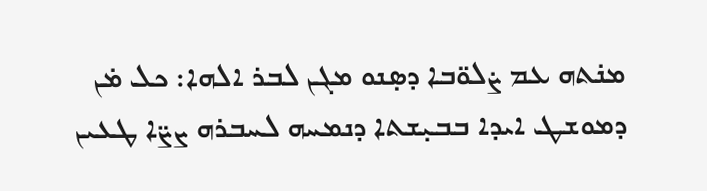ܡܢ̇ܬܗ ܥܡ ܨ̇ܠܘ̈ܒܐ ܕܣ̣ܢܘ ܡܓܢ ܠܒܪ ܐܠܗܐ: ܟܠ ܡ̇ܢ ܕܡܘܫܛ ܐܝܕܐ ܒܒܝ̣ܫܬܐ ܕܢܡܚܗ ܠܚܒܪܗ ܨܨ̈ܐ ܛܥܝܢ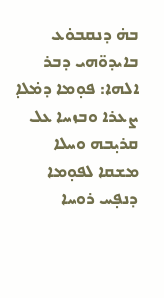ܒܗ̇ ܕܢܩܒܘ̇ܥ ܒܐܝܕܘ̈ܗܝ ܕܒܪ ܐܠܗܐ: ܦܘ̣ܡܐ ܕܡ̇ܠܐ̣ ܨܥܪܐ ܘܒܙܚܐ ܥܠ ܩܪܝ̣ܒܗ ܘܚܠܐ ܡܫܩܐ ܠܦܘ̣ܡܐ ܕܢܦ̣ܚ ܪܘܚܐ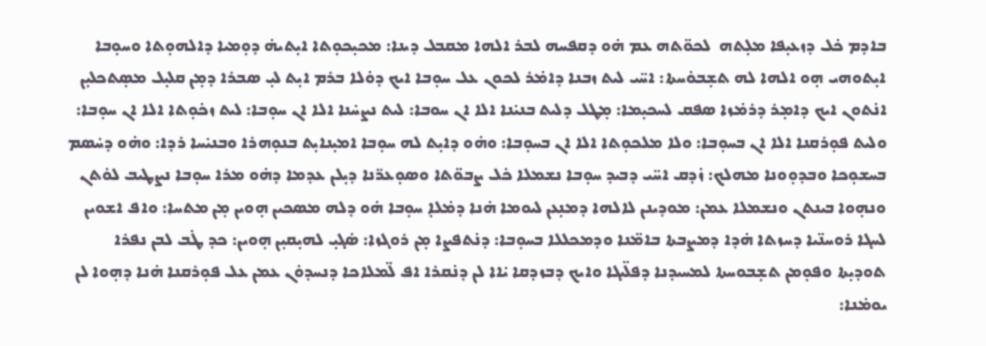ܒܐܕܡ ܟ̇ܠ ܕܙܥܝ̣ܦܐ ܡܠ̣ܬܗ  ܠܟܘ̈ܬܗ ܥܡ ܗ̇ܘ ܕܩܦܚܗ ܠܒܪ ܐܠܗܐ ܡܩܒܠ ܕܝܢܐ: ܡܟܝ̣ܟܘ̣ܬܐ ܐܝ̣ܬܝܗ̇ ܕܘ̣ܡܝܐ ܕܐܠܗܘ̣ܬܐ ܘܚܘ̣ܒܐ ܐܝ̣ܬܘܗܝ ܗ̣ܘ ܐܠܗܐ ܠܗ ܬܫ̣ܒܘ̇ܚܬܐ: ܐܚ̈ܝ ܠܝܬ ܙܒܢܐ ܕܐܡ̇ܪ ܠܟܘܢ ܥܠ ܚܘ̣ܒܐ ܐܝܟ ܕܘ̇ܠܐ ܒܪܡ ܐܝ̣ܬ ܠܝ̣ ܣܒܪܐ ܕܡ̣ܢ ܩܠܝ̣ܠ ܡܣ̣ܬܟܠܝ̣ܢ ܐܢ̇ܬܘܢ ܐܝܟ ܕܐܡ̣ܪ ܕܪܡ̇ܙܐ ܣܦܩ ܠܚܟܝ̣ܡܐ: ܡ̣ܛܠ ܕܠܝܬ ܒܢܝ̇ܢܐ ܐܠܐ ܐܢ ܚܘܒܐ: ܠܝܬ ܢܨܚ̇ܢܐ ܐܠܐ ܐܢ ܚܘ̣ܒܐ: ܠܝܬ ܙܟ̇ܘ̣ܬܐ ܐܠܐ ܐܢ ܚܘ̣ܒܐ: ܘܠܝܬ ܦܘ̣ܪܩܢܐ ܐܠܐ ܐܢ ܒܚܘ̣ܒܐ: ܘܠܐ ܡܠܟܘ̣ܬܐ ܐܠܐ ܐܢ ܒܚܘ̣ܒܐ: ܘܗ̇ܘ ܕܐܝ̣ܬ ܠܗ ܚܘ̣ܒܐ ܐܡܝ̣ܢܐܝ̣ܬ ܒܢܘ̣ܗܪܐ ܘܒܢܝ̇ܚܐ ܪܕܐ: ܘܗ̇ܘ ܕܚ̇ܣܡ ܒܚܫܘ̣ܟܐ ܘܒܕܘ̣ܘܢܐ ܡܗܠܟ: ܙ̇ܕܩ ܐܚ̈ܝ ܕܒܝܕ ܚܘ̣ܒܐ ܢܫܡܠܐ ܟ̇ܠ ܨܒܘ̈ܬܐ ܘܣܘ̣ܥܪ̈ܢܐ ܕܝ̣ܠܢ ܥܕܡܐ ܕܗ̇ܘ ܡܪܐ ܚܘ̣ܒܐ ܢܨܛܝܒ ܠܘ̇ܬܢ ܘܢܗ̣ܘܐ ܒܝܢܬܢ ܘܢܫܡܠܐ ܥܡܢ: ܡܘܕܝܢܢ ܠܐܠܗܐ ܕܡܢ̣ܥܢ ܠܝܘܡܐ ܗ̇ܢܐ ܕܡ̇ܠܐ̣ ܚܘ̣ܒܐ ܗ̇ܘ ܕܠܗ ܡܣܟܝܢ ܗ̣ܘܝܢ ܡ̣ܢ ܡܬܚܐ: ܘܐܦ ܐܫܘܝܢ ܠܚܓܐ ܪܘܚܢ̈ܝܐ ܕܚܙܬܐ ܗ̇ܕܐ ܕܡܨܒܬܐ ܒܐܡ̈ܢܐ ܘܕܡܟܠܠܐ ܒܚܘ̣ܒܐ: ܕܢ̇ܬܦܨܐ ܡ̣ܢ ܪܘܓܙܐ: ܣ̇ܓܝ̣ ܠܗܝ̣ܩܝ̣ܢ ܗ̣ܘܝܢ: ܟܕ ܛ̇ܒ ܠܒܢ ܢܦܪܐ ܬܘܕܝ̣ܬܐ ܘܦܘ̣ܡܢ ܬܫ̣ܒܘܚܬܐ ܠܡܚܝܕܢܐ ܕܦܠ̈ܝܓܐ ܘܐܝܟ ܕܒܙܕܩܐ ܝ̇ܐܐ ܠܢ ܕܢ̇ܩܪܐ ܐܦ ܠ̈ܡܠܐܟܐ ܕܢܚܕܘ̇ܢ ܥܡܢ ܥܠ ܦܘ̣ܪܩܢܐ ܗ̇ܢܐ ܕܗ̣ܘܐ ܠܢ ܝܘܡ̇ܢܐ: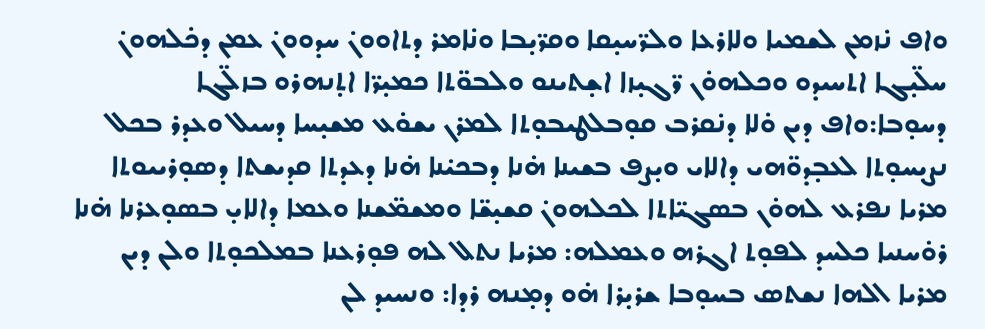ܘܐܦ ܢ̇ܙܡܢ ܠܫܡܝܐ ܘܠܐܪܥܐ ܘܠܪ̈ܚܝ̣ܩܐ ܘܩܪ̈ܝ̣ܒܐ ܘܢ̇ܐܡܪ ܕܬܐܘܘܢ̇ ܚܕܘܘܢ̇ ܥܡܢ ܕܟ̇ܠܗܘܢ̇ ܚܠ̈ܝ̣ܓܐ ܐܬܚܝܕܘ ܘܟܠܗܘ̇ܢ ܪ̈ܓܝ̣ܙܐ ܐܫ̣ܬܝܢܘ ܘܠܒܘ̈ܬܐ ܟܡܝ̣ܪ̈ܐ ܐܬ̣ܢܗܪܘ ܒܙܠ̈ܓܐ ܕܚܘ̣ܒܐ:ܘܐܦ ܕܝܢ ܘ̇ܠܐ ܕܢ̇ܩܪܒ ܩܘ̣ܒܠܛܝܒܘ̣ܬܐ ܠܡܪܢ ܝܫܘ̇ܥ ܡܫܝ̣ܚܐ ܕܚܝܠ ܘܥܕܪ ܒܟܠ ܢܨܝ̣ܚܘ̣ܬܐ ܠܥܒ̣ܕܘ̈ܗܝ ܕܐܠܐܝ ܘܝ̣ܨܦ ܒܫܝܢܐ ܗ̇ܢܐ ܕܒܟܝ̇ܢܐ ܗ̇ܢܐ ܕܥܕܬܐ ܩܕܝܫܬܐ ܕܣܘ̣ܪܝܝܘܬܐ ܡܪܝܐ ܢܦܪܥ ܠܗܘ̇ܢ ܒܣܓܝ̈ܐܬܐ ܠܟܠܗܘܢ̇ ܩܫܝ̣ܫ̈ܐ ܘܡܫܡ̈ܫܢܐ ܘܥܡܐ ܕܐܠܐܝ̣ ܒܣܘ̣ܥܪܢܐ ܗ̇ܢܐ ܪܘ̇ܚܢܝܐ ܟܠܚܕ ܠܦܘ̣ܬ ܐܓܪܗ ܘܥܡܠܗ: ܡܪܝܐ ܢܬܠ ܠܗ ܦܘ̣ܪܥܢܐ ܒܡܠܟܘ̣ܬܐ ܘܠܢ ܕܝܢ ܡܪܝܐ ܐܠܗܐ ܢܫܬܣ ܒܚܘ̣ܒܐ ܫܪܝ̣ܪܐ ܗ̇ܘ ܕܡ̣ܢܗ ܪܕܐ: ܘܢܚܝܕ ܠܢ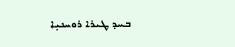ܒܚܕ ܛܝܪܐ ܪܘܚܢܝ̣ܐ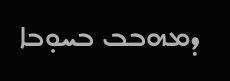ܕܡܗܒܒ ܒܚܘ̣ܒܐ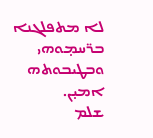ܠܐ ܡܬܦܠܓܢܐ ܒܪ̈ܚܡ̣ܘܗܝ ܘܒܛܝܒܘܬܗ ܐܡܝ̣ܢ.
ܫܠܡ